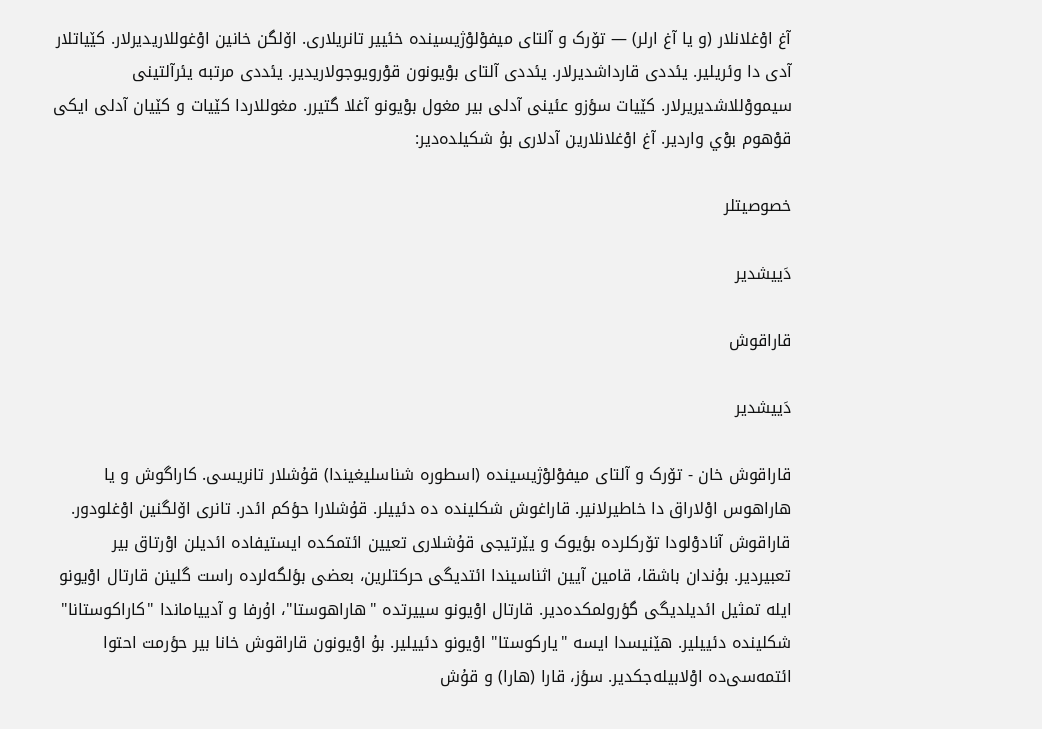آغ اوْغلانلار (و يا آغ ارلر) — تۆرک و آلتای میفوْلوْژیسینده خئيیر تانریلاری. اۆلگن خانین اوْغوللاریدیرلار. کێياتلار آدی دا وئریلیر. يئددی قارداشدیرلار. يئددی آلتای بوْيونون قوْرويوجولاریدیر. يئددی مرتبه يئرآلتینی سیمووْللاشدیریرلار. کێيات سؤزو عئینی آدلی بیر مغول بوْيونو آغلا گتیرر. مغوللاردا کێيات و کێيان آدلی ایکی قوْهوم بوْي واردیر. آغ اوْغلانلارین آدلاری بۇ شکیلده‌دیر:

خصوصيتلر

دَییشدیر

قاراقوش

دَییشدیر

قاراقوش خان - تۆرک و آلتای میفوْلوْژیسینده (اسطوره شناسلیغیندا) قۇشلار تانریسی. کاراگوش و يا هاراهوس اوْلاراق دا خاطیرلانیر. قاراغوش شکلینده ده دئيیلر. قۇشلارا حؤکم ائدر. تانری اۆلگنین اوْغلودور. قاراقوش آنادوْلودا تۆرکلرده بؤيوک و يێرتیجی قۇشلاری تعیین ائتمکده ایستیفاده ائدیلن اوْرتاق بیر تعبیردیر. بۇندان باشقا، قامین آيین اثناسیندا ائتدیگی حرکتلرین، بعضی بؤلگه‌لرده راست گلینن قارتال اوْيونو ایله تمثیل ائدیلدیگی گؤرولمکده‌دیر. قارتال اوْيونو سییرتده "هاراهوستا"، اۇرفا و آدیياماندا "کاراکوستانا" شکلینده دئيیلیر. هێنیسدا ایسه "يارکوستا" اوْيونو دئيیلیر. بۇ اوْيونون قاراقوش خانا بیر حؤرمت احتوا ائتمه‌سی‌ده اوْلابیله‌جکدیر. سؤز، قارا (هارا) و قۇش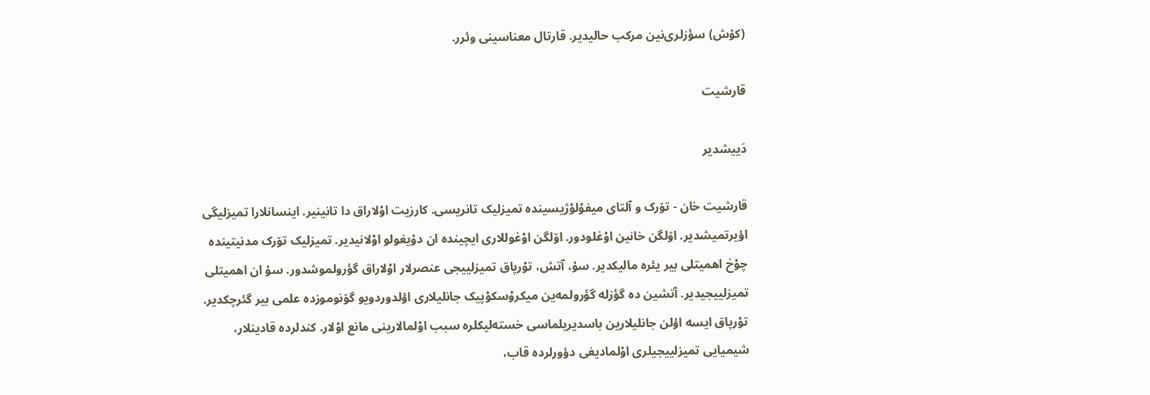(کۇش) سؤزلری‌نین مرکب حالیدیر. قارتال معناسینی وئرر.

قارشیت

دَییشدیر

قارشیت خان - تۆرک و آلتای میفوْلوْژیسینده تمیزلیک تانریسی. کارزیت اوْلاراق دا تانینیر. اینسانلارا تمیزلیگی اؤيرتمیشدیر. اۆلگن خانین اوْغلودور. اۆلگن اوْغوللاری ایچینده ان دۇيغولو اوْلانیدیر. تمیزلیک تۆرک مدنیتینده چوْخ اهمیتلی بیر يئره مالیکدیر. سۇ، آتش، توْرپاق تمیزليیجی عنصرلار اوْلاراق گؤرولموشدور. سۇ ان اهمیتلی تمیزليیجیدیر. آتشین ده گؤزله گؤرولمه‌ين میکروْسکوْپیک جانلیلاری اؤلدوردويو گۆنوموزده علمی بیر گئرچکدیر. توْرپاق ایسه اؤلن جانلیلارین باسدیریلماسی خسته‌لیکلره سبب اوْلمالارینی مانع اوْلار. کندلرده قادینلار، شیمیایی تمیزليیجیلری اوْلمادیغی دؤورلرده قاب،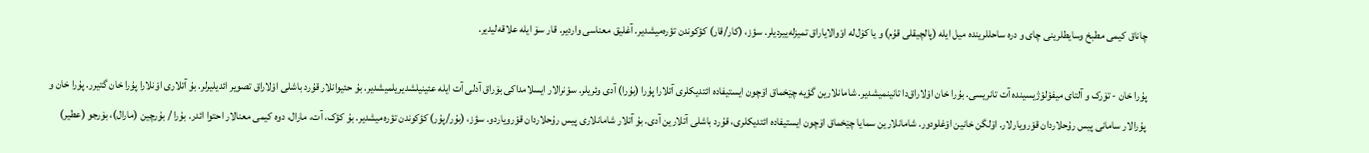چاناق کیمی مطبخ وسایطلرینی چای و دره ساحللرینده میل ایله (پالچیقلی قۇم) و يا کۆل‌له اوْوالاياراق تمیزله‌يیردیلر. سؤز، (کار/قار) کؤکوندن تؤره‌میشدیر. آغلیق معناسی واردیر. قار سۆ ایله علاقه‌‌لیدیر.

پۇرا خان - تۆرک و آلتای میفوْلوْژیسینده آت تانریسی. بۇرا خان اوْلاراق‌دا تانینمیشدیر. شامانلارین گؤيه چێخماق اۆچون ایستیفاده ائتدیکلری آتلارا پۇرا (بۇرا) آدی وئریلر. سوْنرالار ایسلامداکی بۆراق آدلی آت ایله عئینیلشدیریلمیشدیر. بۇ حئیوانلار قۇرد باشلی اوْلاراق تصویر ائدیلیرلر. بۇ آتلاری اوْنلارا پۇرا خان گتیرر. پۇرا خان و پۇرالار سامانی پیس رۇحلاردان قوْرويارلار. اۆلگن خانین اوْغلودور. شامانلارین سمايا چێخماق اۆچون ایستیفاده ائتدیکلری، قۇرد باشلی آتلارین آدی. بۇ آتلار شامانلاری پیس رۇحلاردان قوْروياردو. سؤز، (بۇر/پۇر) کؤکوندن تؤره‌میشدیر. بۇ کؤک، آت، مارال، دوه کیمی معنالار احتوا ائدر. بۇرا / بۇرچین (مارال)، بۆرجو (عطیر)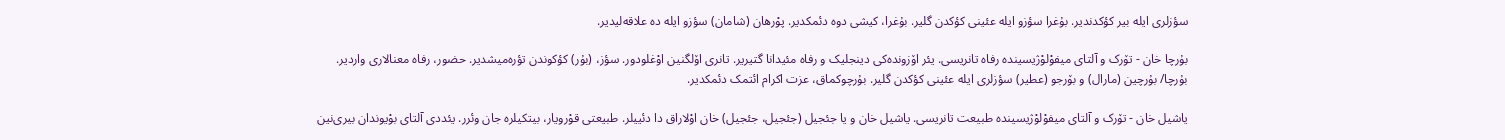سؤزلری ایله بیر کؤکدندیر. بۇغرا سؤزو ایله عئینی کؤکدن گلیر. بۇغرا، کیشی دوه دئمکدیر. پوْرهان (شامان) سؤزو ایله ده علاقه‌‌لیدیر.

بۇرچا خان - تۆرک و آلتای میفوْلوْژیسینده رفاه تانریسی. يئر اۆزونده‌کی دینجلیک و رفاه مئيدانا گتیریر. تانری اۆلگنین اوْغلودور. سؤز، (بۇر) کؤکوندن تؤره‌میشدیر. حضور، رفاه معنالاری واردیر. بۇرچا/ بۇرچین (مارال) و بۆرجو (عطیر) سؤزلری ایله عئینی کؤکدن گلیر. بۇرچوکماق، عزت اکرام ائتمک دئمکدیر.

ياشیل خان - تۆرک و آلتای میفوْلوْژیسینده طبیعت تانریسی. ياشیل خان و يا جئجیل (جئجیل، جئجیل) خان اوْلاراق دا دئيیلر. طبیعتی قوْرويار، بیتکیلره جان وئرر. يئددی آلتای بوْيوندان بیری‌نین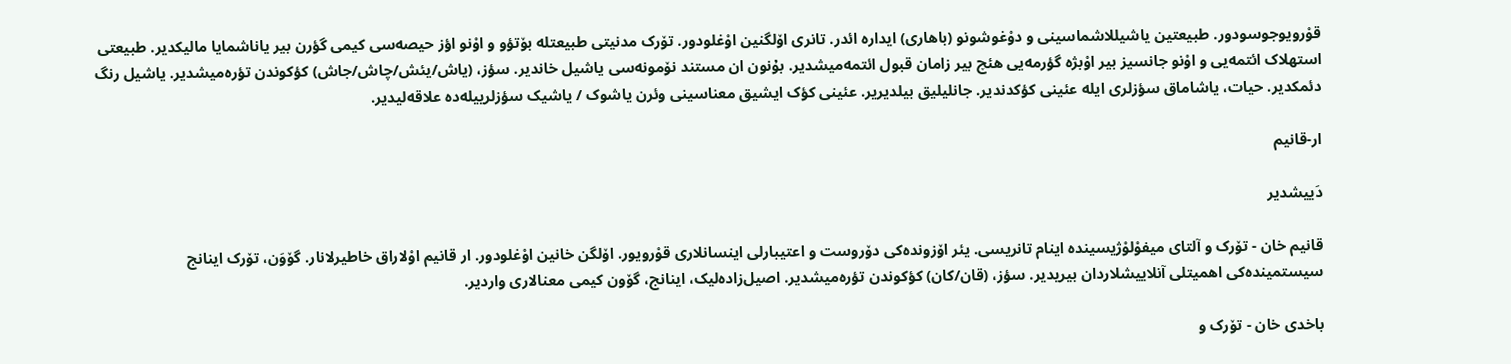قوْرويوجوسودور. طبیعتین ياشیللاشماسینی و دوْغوشونو (باهاری) ایداره ائدر. تانری اۆلگنین اوْغلودور. تۆرک مدنیتی طبیعتله بۆتؤو و اوْنو اؤز حیصه‌‌سی کیمی گؤرن بیر ياناشمايا مالیکدیر. طبیعتی استهلاک ائتمه‌يی و اوْنو جانسیز بیر اوْبژه گؤرمه‌يی هئچ بیر زامان قبول ائتمه‌میشدیر. بۇنون ان مستند نۆمونه‌سی ياشیل خاندیر. سؤز، (ياش/يئش/چاش/جاش) کؤکوندن تؤره‌میشدیر. ياشیل رنگ دئمکدیر. حیات، ياشاماق سؤزلری ایله عئینی کؤکدندیر. جانلیلیق بیلدیریر. عئینی کؤک ایشیق معناسینی وئرن ياشوک / ياشیک سؤزلریيله‌ده علاقه‌‌لیدیر.

ار-قانیم

دَییشدیر

قانیم خان - تۆرک و آلتای میفوْلوْژیسینده اینام تانریسی. يئر اۆزونده‌کی دۆروست و اعتیبارلی اینسانلاری قوْرويور. اۆلگن خانین اوْغلودور. ار قانیم اوْلاراق خاطیرلانار. گۆوَن، تۆرک اینانج سیستمینده‌کی اهمیتلی آنلايیشلاردان بیریدیر. سؤز، (قان/کان) کؤکوندن تؤره‌میشدیر. اصیل‌زاده‌لیک، اینانج، گۆون کیمی معنالاری واردیر.

باخدی خان - تۆرک و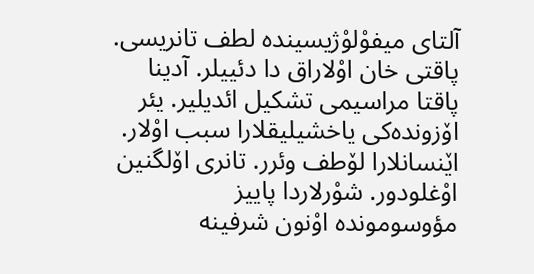آلتای میفوْلوْژیسینده لطف تانریسی. پاقتی خان اوْلاراق دا دئيیلر. آدینا پاقتا مراسیمی تشکیل ائدیلیر. يئر اۆزونده‌کی ياخشیلیقلارا سبب اوْلار. اێنسانلارا لۆطف وئرر. تانری اۆلگنین اوْغلودور. شوْرلاردا پايیز مؤوسومونده اوْنون شرفینه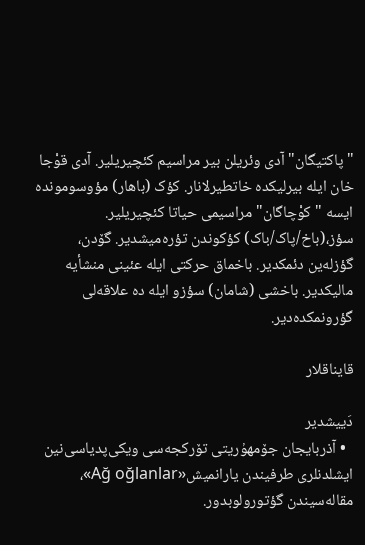"پاکتیگان" آدی وئریلن بیر مراسیم کئچیریلیر. آدی قوْجا خان ایله بیرلیکده خاتطیرلانار. کؤک (باهار) مؤوسومونده ایسه "کوْچاگان" مراسیمی حیاتا کئچیریلیر. سؤز،(باخ/پاک/باک) کؤکوندن تؤره‌میشدیر. گۆدن، گؤزله‌ين دئمکدیر. باخماق حرکتی ایله عئینی منشأ‌يه مالیکدیر. باخشی (شامان) سؤزو ایله ده علاقه‌‌لی گؤرونمکده‌دیر.

قایناقلار

دَییشدیر
  • آذربایجان جۆمهۇریتی تۆرکجه‌سی ویکی‌پدیاسی‌نین ایشلدنلری طرفیندن یارانمیش«Ağ oğlanlar»، مقاله‌سیندن گؤتورولوبدور.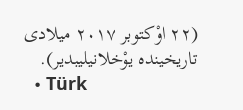(۲۲ اوْکتوبر ۲۰۱۷ میلادی تاریخینده یوْخلانیلیبدیر).
  • Türk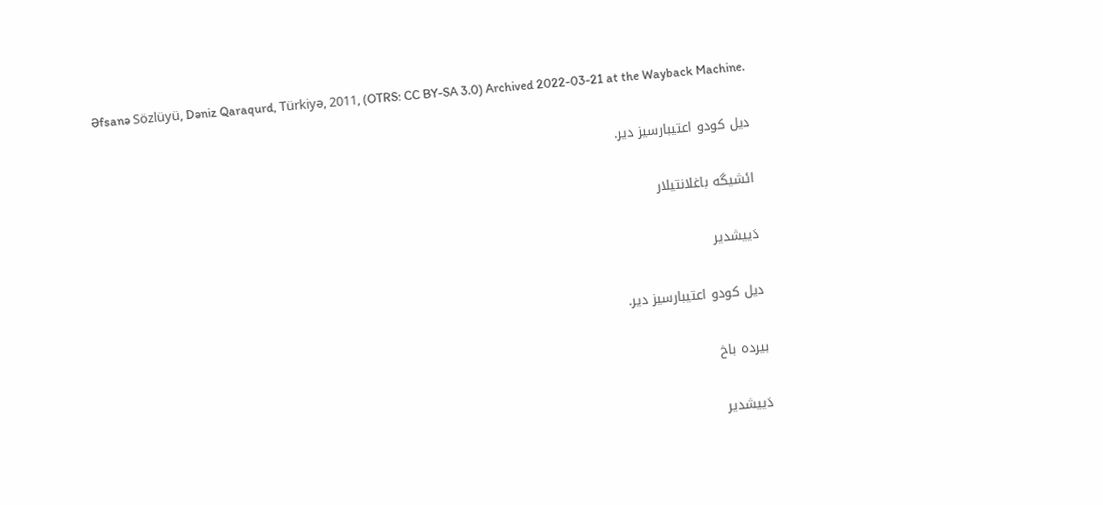Əfsanə Sözlüyü, Dəniz Qaraqurd, Türkiyə, 2011, (OTRS: CC BY-SA 3.0) Archived 2022-03-21 at the Wayback Machine.

دیل کودو اعتیبارسیز دیر.

ائشیگه باغلانتیلار

دَییشدیر

دیل کودو اعتیبارسیز دیر.

بیرده باخ

دَییشدیر